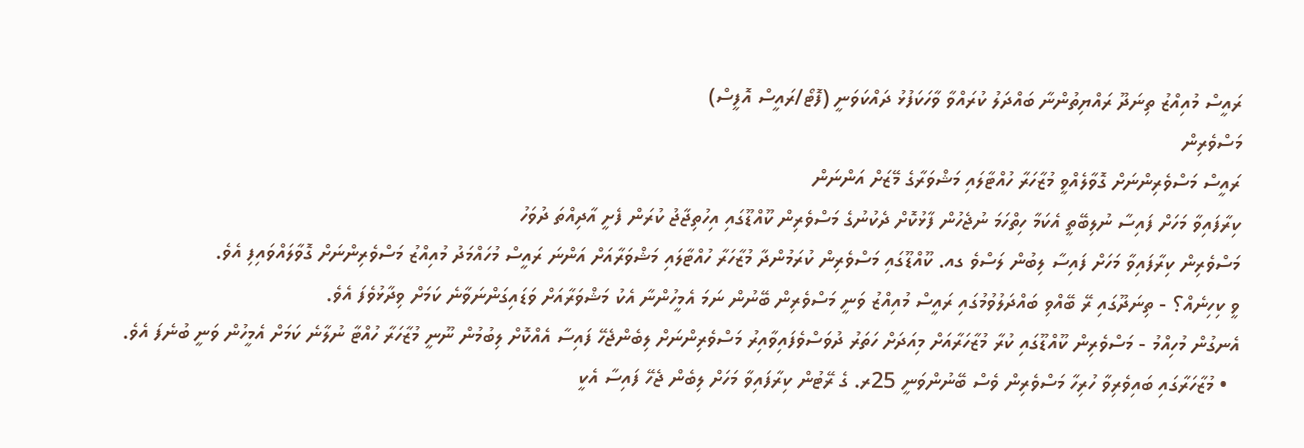ރައީސް މުއިއްޒު ތިނަދޫ ރައްޔިތުންނާ ބައްދަލު ކުރައްވާ ވާހަކަފުޅު ދައްކަވަނީ (ފޮޓޯ/ރައީސް އޮފީސް)
މަސްވެރިން
ރައީސް މަސްވެރިންނަށް ގޮވާލެއްވީ މުޒާހަރާ ހުއްޓާލައި މަޝްވަރާގެ މޭޒަށް އަންނަން
ކިރާފައިވާ މަހަށް ފައިސާ ނުލިބޭތީ އެކަމާ ހިތްހަމަ ނުޖެހުން ފާޅުކޮށް ދެކުނުގެ މަސްވެރިން ކޫއްޑޫގައި އިހުތިޖާޖު ކުރަން ފެށީ އާދިއްތަ ދުވަހު
މަސްވެރިން ކިރާފައިވާ މަހަށް ފައިސާ ލިބުން ލަސްވެ ގއ. ކޫއްޑޫގައި މަސްވެރިން ކުރަމުންދާ މުޒާހަރާ ހުއްޓާލައި މަޝްވަރާއަށް އަންނަ ރައީސް މުހައްމަދު މުއިއްޒު މަސްވެރިންނަށް ގޮވާލައްވައިފި އެވެ.
ވީ ކިހިނެއް؟ - ތިނަދޫގައި ރޭ ބޭއްވި ބައްދަލުވުމުގައި ރައީސް މުއިއްޒު ވަނީ މަސްވެރިން ބޭނުން ނަމަ އެމީހުންނާ އެކު މަޝްވަރާއަށް ވަޑައިގަންނަވާނެ ކަމަށް ވިދާޅުވެފަ އެވެ.
އެނގުން މުހިއްމު - މަސްވެރިން ކޫއްޑޫގައި ކުރާ މުޒާހަރާއަށް މިއަދަށް ހަތަރު ދުވަސްވެފައިވާއިރު މަސްވެރިންނަށް ލިބެންޖެހޭ ފައިސާ އެއްކޮށް ލިބުމުން ނޫނީ މުޒާހަރާ ހުއްޓާ ނުލާނެ ކަމަށް އެމީހުން ވަނީ ބުނެފަ އެވެ.
  • މުޒާހަރާގައި ބައިވެރިވާ ހުރިހާ މަސްވެރިން ވެސް ބޭނުންވަނީ 25ރ. ގެ ރޭޓުން ކިރާފައިވާ މަހަށް ލިބެން ޖެހޭ ފައިސާ އެކީ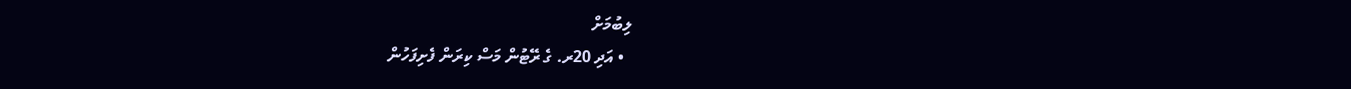ލިބުމަށް
  • އަދި 20ރ. ގެ ރޭޓުން މަސް ކިރަން ފެށިފަހުން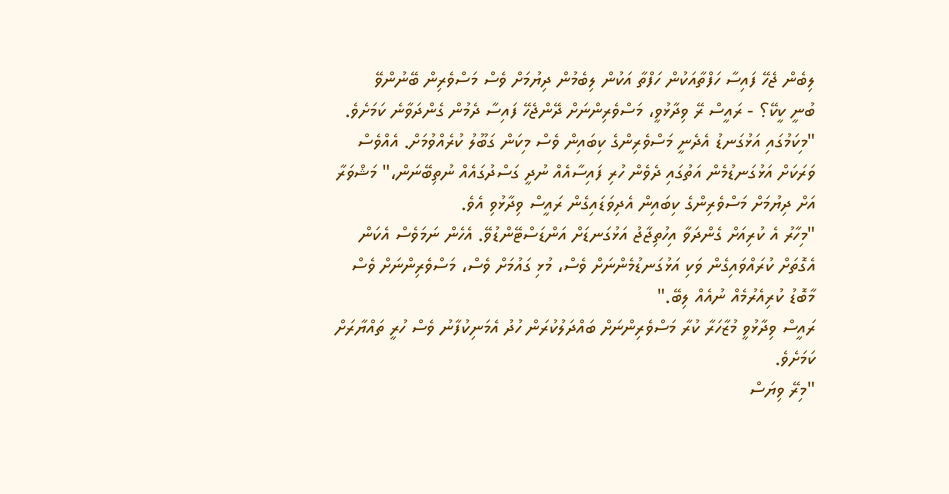ލިބެން ޖެހޭ ފައިސާ ހަފްތާއަކުން ހަފްތާ އަކުން ލިބެމުން ދިޔުމަށް ވެސް މަސްވެރިން ބޭނުންވޭ
ބުނީ ކީކޭ؟ - ރައީސް ރޭ ވިދާޅުވީ، މަސްވެރިންނަށް ދޭންޖެހޭ ފައިސާ ދެމުން ގެންދަވާނެ ކަމަށެވެ.
"މިކަމުގައި އަޅުގަނޑު އެދެނީ މަސްވެރިންގެ ކިބައިން ވެސް މިކަން ގަބޫލު ކުރެއްވުމަށް. އެއްވެސް ވަރަކަށް އަޅުގަނޑުމެން އަތުގައި ދެވެން ހުރި ފައިސާއެއް ނުދީ ގަސްދުގައެއް ނުތިބޭނަން،" މަޝްވަރާ އަށް ދިޔުމަށް މަސްވެރިންގެ ކިބައިން އެދިވަޑައިގެން ރައީސް ވިދާޅުވި އެވެ.
"މިހާރު އެ ކުރިއަށް ގެންދަވާ އިހުތިޖާޖު އަޅުގަނޑަށް އަންޑަސްޓޭންޑުވޭ. އެހެން ނަމަވެސް އެކަން އެގޮތަށް ކުރައްވައިގެން ވަކި އަޅުގަނޑުމެންނަށް ވެސް، މުޅި ގައުމަށް ވެސް، މަސްވެރިންނަށް ވެސް މާބޮޑު ކުރިއެރުމެއް ނުއެއް ލިބޭ."
ރައީސް ވިދާޅުވީ މުޒާހަރާ ކުރާ މަސްވެރިންނަށް ބައްދަލުކުރަން ހުދު އެމަނިކުފާނު ވެސް ހުރީ ތައްޔާރަށް ކަމަށެވެ.
"މިރޭ ވިޔަސް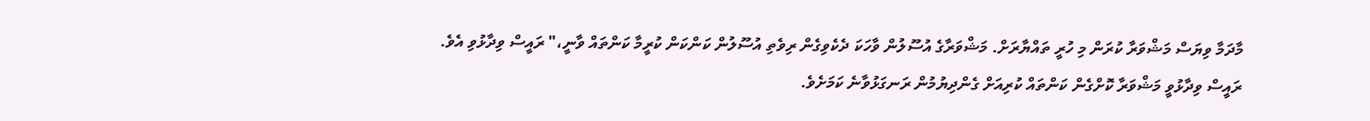މާދަމާ ވިޔަސް މަޝްވަރާ ކުރަން މި ހުރީ ތައްޔާރަށް. މަޝްވަރާގެ އުސޫލުން ވާހަކަ ދެކެވިގެން ރިވެތި އުސޫލުން ކަންކަން ކުރީމާ ކަންތައް ވާނީ،" ރައީސް ވިދާޅުވި އެވެ.
ރައީސް ވިދާޅުވީ މަޝްވަރާ ކޮށްގެން ކަންތައް ކުރިއަށް ގެންދިޔުމުން ރަނގަޅުވާނެ ކަމަށެވެ.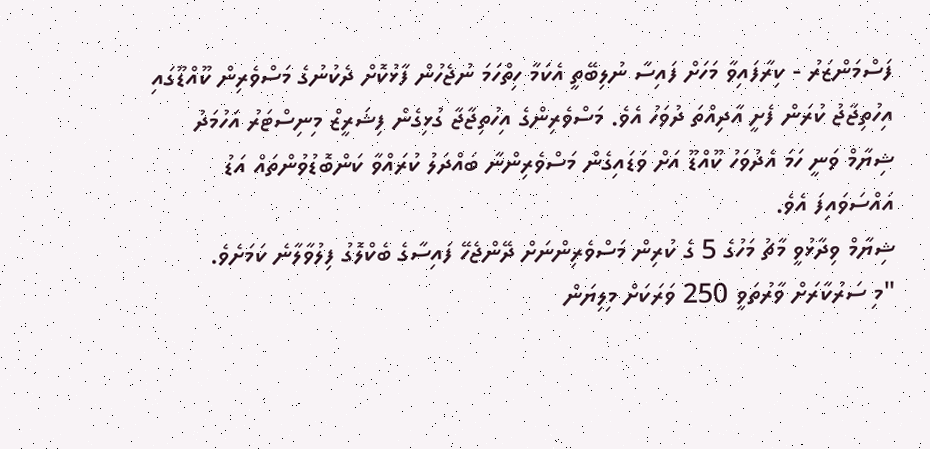ފަސްމަންޒަރު - ކިރާފައިވާ މަހަށް ފައިސާ ނުލިބޭތީ އެކަމާ ހިތްހަމަ ނުޖެހުން ފާޅުކޮށް ދެކުނުގެ މަސްވެރިން ކޫއްޑޫގައި އިހުތިޖާޖު ކުރަން ފެށީ އާދިއްތަ ދުވަހު އެވެ. މަސްވެރިންގެ އިހުތިޖާޖާ ގުޅިގެން ފިޝަރީޒް މިނިސްޓަރު އަހުމަދު ޝިޔާމް ވަނީ ހަމަ އެދުވަހު ކޫއްޑޫ އަށް ވަޑައިގެން މަސްވެރިންނާ ބައްދަލު ކުރައްވާ ކަންބޮޑުވުންތައް އަޑު އައްސަވައިފަ އެވެ.
ޝިޔާމް ވިދާޅުވީ މާޗު މަހުގެ 5 ގެ ކުރިން މަސްވެރިންނަށް ދޭންޖެހޭ ފައިސާގެ ބެކްލޮގު ފިލުވާލާނެ ކަމަށެވެ.
"މި ސަރުކާރަށް ވާރުތަވީ 250 ވަރަކަށް މިލިޔަން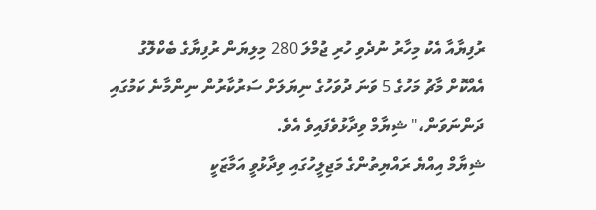ރުފިޔާއާ އެކު މިހާރު ނުދެވި ހުރި ޖުމްލަ 280 މިލިޔަން ރުފިޔާގެ ބެކްލޮގު އެއްކޮށް މާޗު މަހުގެ 5 ވަނަ ދުވަހުގެ ނިޔަލަށް ސަރުކާރުން ނިންމާނެ ކަމުގައި ދަންނަވަން،" ޝިޔާމް ވިދާޅުވެފައިވެ އެވެ.
ޝިޔާމް އިއްޔެ ރައްޔިތުންގެ މަޖިލީހުގައި ވިދާޅުވީ އަމާޒަކީ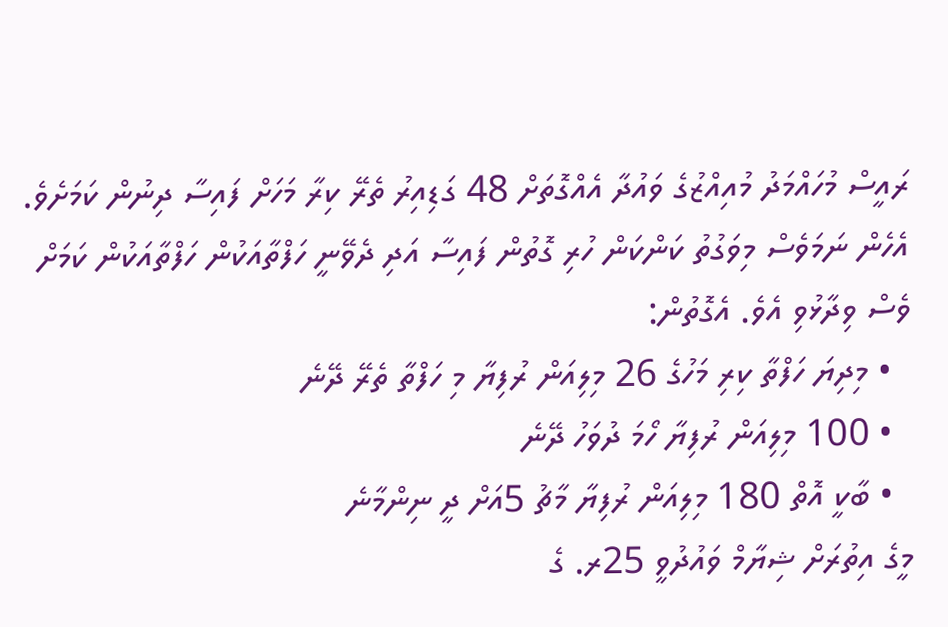ރައީސް މުހައްމަދު މުއިއްޒުގެ ވައުދާ އެއްގޮތަށް 48 ގަޑިއިރު ތެރޭ ކިރާ މަހަށް ފައިސާ ދިނުން ކަމަށެވެ.
އެހެން ނަމަވެސް މިވަގުތު ކަންކަން ހުރި ގޮތުން ފައިސާ އަދި ދެވޭނީ ހަފްތާއަކުން ހަފްތާއަކުން ކަމަށް ވެސް ވިދާޅުވި އެވެ. އެގޮތުން:
  • މިދިޔަ ހަފްތާ ކިރި މަހުގެ 26 މިލިއަން ރުފިޔާ މި ހަފްތާ ތެރޭ ދޭނެ
  • 100 މިލިއަން ރުފިޔާ ހޯމަ ދުވަހު ދޭނެ
  • ބާކީ އޮތް 180 މިލިއަން ރުފިޔާ މާޗު 5އަށް ދީ ނިންމާނެ
މީގެ އިތުރަށް ޝިޔާމް ވައުދުވީ 25ރ. ގެ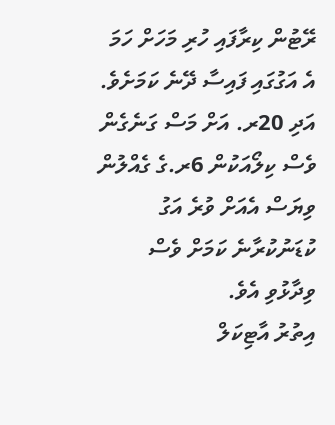ރޭޓުން ކިރާފައި ހުރި މަހަށް ހަމަ އެ އަގުގައި ފައިސާ ދޭނެ ކަމަށެވެ. އަދި 20ރ. އަށް މަސް ގަނެގެން ވެސް ކިލޯއަކުން 6ރ.ގެ ގެއްލުން ވިޔަސް އެއަށް ވުރެ އަގު ކުޑަނުކުރާނެ ކަމަށް ވެސް ވިދާޅުވި އެވެ.
އިތުރު އާޓިކަލް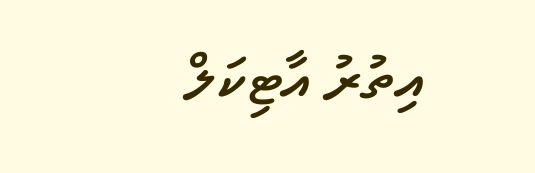އިތުރު އާޓިކަލް